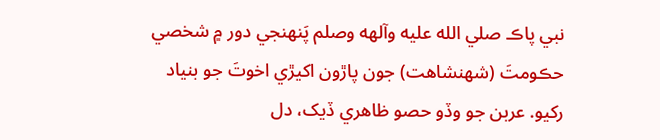نبي پاڪ صلي الله عليه وآلهه وصلم پَنھنجي دور ۾ شخصي حڪومتَ (شھنشاھت) جون پاڙون اکيڙي اخوتَ جو بنياد رکيو. عربن جو وڏو حصو ظاھري ڏيک، دل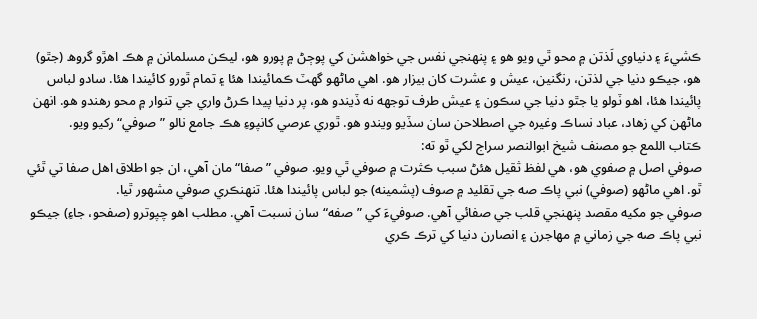ڪشيءَ ۽ دنياوي لَذتن ۾ محو ٿي ويو ھو ۽ پنھنجي نفس جي خواھشن کي پوڄڻ ۾ پورو ھو، ليڪن مسلمانن ۾ ھڪ اھڙو گروھ (جٿو) ھو، جيڪو دنيا جي لذتن، رنگنين، عيش و عشرت کان بيزار ھو. اھي ماڻھو گهٽ ڪمائيندا ھئا ۽ تمام ٿورو کائيندا ھئا. سادو لباس پائيندا ھئا، اھو ٽولو يا جٿو دنيا جي سڪون ۽ عيش طرف توجهه نه ڏيندو ھو، پر دنيا پيدا ڪرڻ واري جي تنوار ۾ محو رھندو ھو. انھن ماڻھن کي زھاد، عباد نساڪ وغيرہ جي اصطلاحن سان سڏيو ويندو ھو. ٿوري عرصي کانپوءِ ھڪ جامع نالو ”صوفي“ رکيو ويو.
ڪتاب اللمع جو مصنف شيخ ابوالنصر سراج لکي ٿو ته:
صوفي اصل ۾ صفوي ھو، ھي لفظ ثقيل ھئڻ سبب ڪثرت ۾ صوفي ٿي ويو. صوفي ”صفا“ مان آھي، ان جو اطلاق اھل صفا تي ٿئي ٿو. اھي ماڻھو (صوفي) نبي پاڪ صه جي تقليد ۾ صوف (پشمينه) جو لباس پائيندا ھئا. تنھنڪري صوفي مشھور ٿيا.
صوفي جو مکيه مقصد پنھنجي قلب جي صفائي آھي. صوفيءَ کي ”صفه“ سان نسبت آھي. مطلب اھو چپوترو (صفحو، جاءِ) جيڪو نبي پاڪ صه جي زماني ۾ مھاجرن ۽ انصارن دنيا کي ترڪ ڪري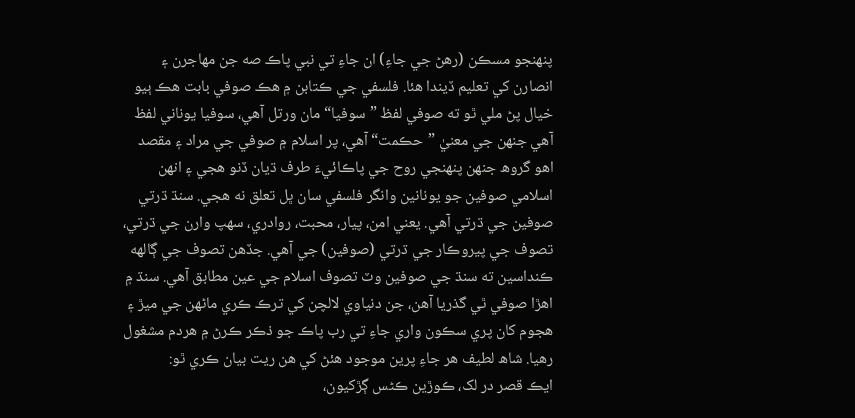پنھنجو مسڪن (رھڻ جي جاءِ) ان جاءِ تي نبي پاڪ صه جن مھاجرن ۽ انصارن کي تعليم ڏيندا ھئا. فلسفي جي ڪتابن ۾ ھڪ صوفي بابت ھڪ ٻيو خيال پڻ ملي ٿو ته صوفي لفظ ”سوفيا“ مان ورتل آھي، سوفيا يوناني لفظ آھي جنھن جي معنيٰ ”حڪمت“ آھي، پر اسلام ۾ صوفي جي مراد ۽ مقصد اھو گروھ جنھن پنھنجي روح جي پاڪائيءَ طرف ڌيان ڏنو ھجي ۽ انھن اسلامي صوفين جو يونانين وانگر فلسفي سان ڀل تعلق نه ھجي. سنڌ ڌرتي صوفين جي ڌرتي آھي. يعني امن، پيار، محبت، روادري، سھپ وارن جي ڌرتي، تصوف جي پيروڪار جي ڌرتي (صوفين) جي آھي. جڏهن تصوف جي ڳالهه ڪنداسين ته سنڌ جي صوفين وٽ تصوف اسلام جي عين مطابق آھي. سنڌ ۾ اھڙا صوفي ٿي گذريا آھن، جن دنياوي لالچن کي ترڪ ڪري ماڻھن جي ميڙ ۽ ھجوم کان پري سڪون واري جاءِ تي رب پاڪ جو ذڪر ڪرڻ ۾ ھردم مشغول رھيا. شاھ لطيف ھر جاءِ پرين موجود ھئڻ کي ھن ريت بيان ڪري ٿو:
ايڪ قصر در لک، ڪوڙين ڪڻس ڳڙکيون،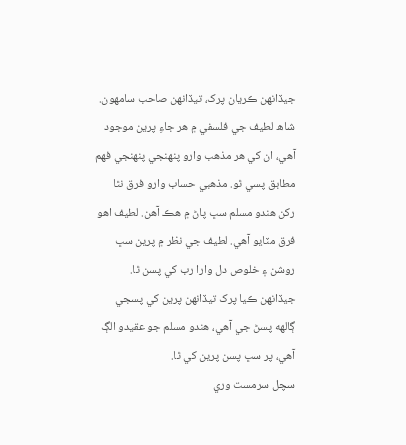جيڏانھن ڪريان پرک، تيڏانھن صاحب سامھون.
شاھ لطيف جي فلسفي ۾ ھر جاءِ پرين موجود آھي، ان کي ھر مذھب وارو پنھنجي پنھنجي فھم مطابق پسي ٿو. مذهبي حساب وارو فرق نٿا رکن ھندو مسلم سڀ پاڻ ۾ ھڪ آھن. لطيف اھو فرق مٽايو آھي. لطيف جي نظر ۾ پرين سڀ روشن ۽ خلوص دل وارا رب کي پسن ٿا. جيڏانهن ڪيا پرک تيڏانھن پرين کي پسجي ڳالهه پسڻ جي آھي، ھندو مسلم جو عقيدو الڳ آھي، پر سڀ پسن پرين کي ٿا.
سچل سرمست وري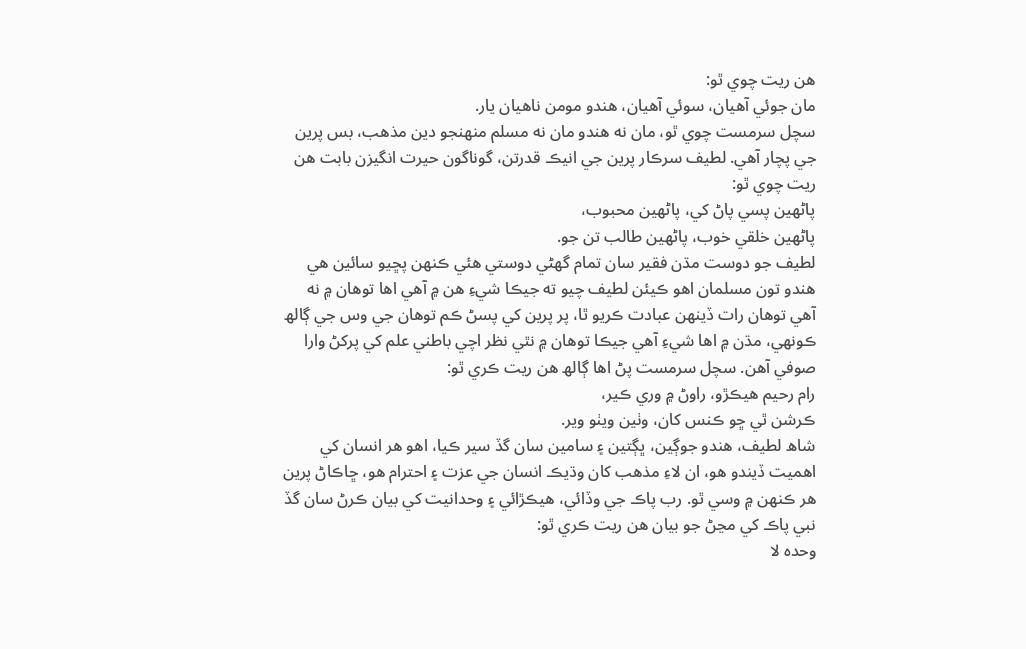ھن ريت چوي ٿو:
مان جوئي آھيان، سوئي آھيان، ھندو مومن ناھيان يار.
سچل سرمست چوي ٿو، مان نه ھندو مان نه مسلم منھنجو دين مذهب، بس پرين جي پچار آھي. لطيف سرڪار پرين جي انيڪ قدرتن، گوناگون حيرت انگيزن بابت ھن ريت چوي ٿو:
پاڻھين پسي پاڻ کي، پاڻھين محبوب،
پاڻھين خلقي خوب، پاڻھين طالب تن جو.
لطيف جو دوست مڌن فقير سان تمام گھڻي دوستي هئي ڪنهن پڇيو سائين ھي ھندو تون مسلمان اھو ڪيئن لطيف چيو ته جيڪا شيءِ ھن ۾ آھي اھا توھان ۾ نه آھي توھان رات ڏينهن عبادت ڪريو ٿا، پر پرين کي پسڻ ڪم توهان جي وس جي ڳالھ ڪونهي، مڌن ۾ اھا شيءِ آھي جيڪا توهان ۾ نٿي نظر اچي باطني علم کي پرکڻ وارا صوفي آھن. سچل سرمست پڻ اھا ڳالھ ھن ريت ڪري ٿو:
رام رحيم ھيڪڙو، راوڻ ۾ وري ڪير،
ڪرشن ٿي ڇو ڪنس کان، وٺين ويٺو وير.
شاھ لطيف، ھندو جوڳين، ڀڳتين ۽ سامين سان گڏ سير ڪيا، اھو ھر انسان کي اھميت ڏيندو ھو، ان لاءِ مذھب کان وڌيڪ انسان جي عزت ۽ احترام ھو، ڇاڪاڻ پرين ھر ڪنھن ۾ وسي ٿو. رب پاڪ جي وڏائي، ھيڪڙائي ۽ وحدانيت کي بيان ڪرڻ سان گڏ نبي پاڪ کي مڃڻ جو بيان ھن ريت ڪري ٿو:
وحدہ لا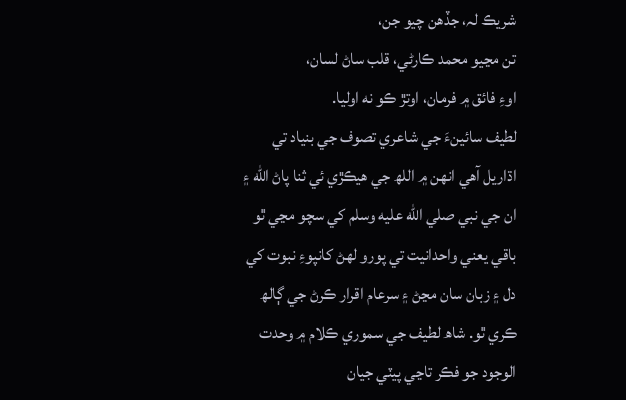شريڪ لہ، جڏھن چيو جن،
تن مڃيو محمد ڪارڻي، قلب ساڻ لسان،
اوءِ فائق ۾ فرمان، اوتڙ ڪو نه اوليا.
لطيف سائينءَ جي شاعري تصوف جي بنياد تي اڌاريل آھي انھن ۾ اللھ جي ھيڪڙي ئي ثنا پاڻ الله ۽ ان جي نبي صلي الله عليه وسلم کي سچو مڃي ٿو باقي يعني واحدانيت تي پورو لھڻ کانپوءِ نبوت کي دل ۽ زبان سان مڃڻ ۽ سرعام اقرار ڪرڻ جي ڳالھ ڪري ٿو. شاھ لطيف جي سموري ڪلام ۾ وحدت الوجود جو فڪر تاڃي پيٽي جيان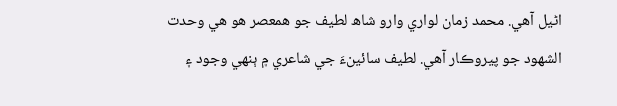اڻيل آھي. محمد زمان لواري وارو شاھ لطيف جو ھمعصر ھو ھي وحدت الشهود جو پيروڪار آھي. لطيف سائينءَ جي شاعري ۾ ٻنھي وجود ۽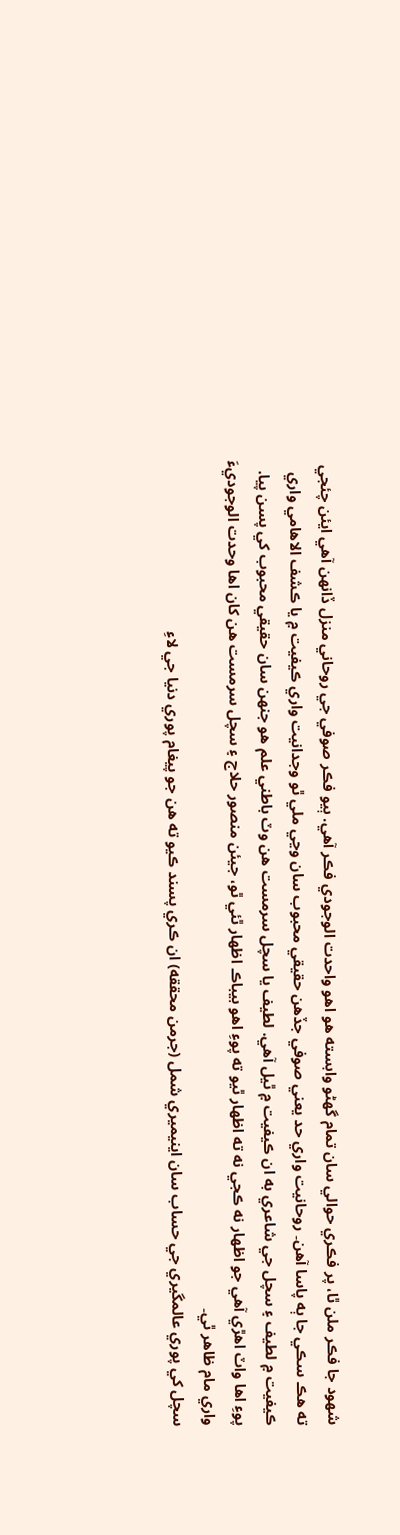شھود جا فڪر ملن ٿا، پر فڪري حوالي سان تمام گهڻو وابسته ھو اھو واحدت الوجودي فڪر آھي. ٻيو فڪر صوفي جي روحاني منزل ڏانهن آھي ايئن چئجي ته ھڪ سڪي جا ٻه پاسا آھن۔ روحانيت واري حد يعني صوفي جڏهن حقيقي محبوب سان وڃي ملي ٿو وجدانيت واري ڪيفيت ۾ يا ڪشف الاھامي واري ڪيفيت ۾ لطيف ۽ سچل جي شاعري به ان ڪيفيت ۾ ٿيل آھي. لطيف يا سچل سرمست ھن وٽ باطني علم ھو جنهن سان حقيقي محبوب کي پسن پيا. پوءِ اھا واٽ اھڙي آھي جو اظهار نه ڪجي نه ته اظھار ٿيو ته پوءِ اھو بيباڪ اظھار ٿئي ٿو، جيئن منصور حلاج ۽ سچل سرمست ھن کان اھا وحدت الوجوديءَ واري مام ظاھر ٿي۔
سچل کي پوري عالمگيري جي حساب سان اينيميري شمل (جرمن محققه) ان ڪري پسند ڪيو ته ھن جو پيغام پوري دنيا جي لاءِ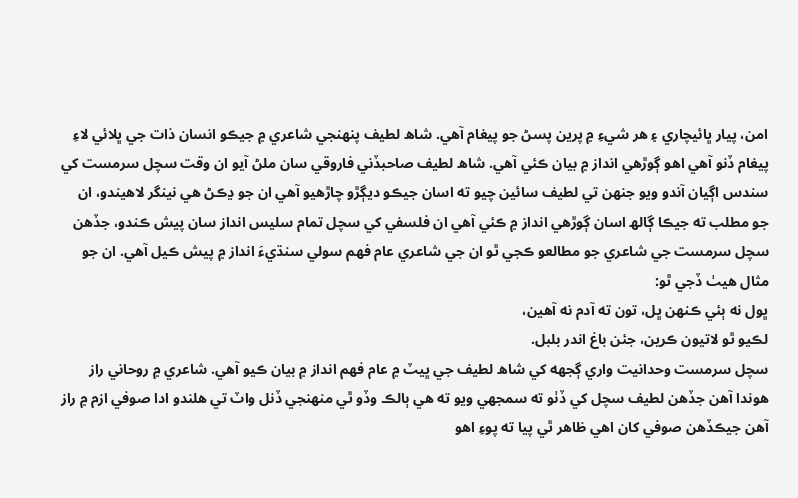امن، پيار ڀائيچاري ۽ ھر شيءِ ۾ پرين پسڻ جو پيغام آھي. شاھ لطيف پنھنجي شاعري ۾ جيڪو انسان ذات جي ڀلائي لاءِ پيغام ڏنو آهي اهو ڳوڙهي انداز ۾ بيان ڪئي آهي. شاھ لطيف صاحبڏني فاروقي سان ملڻ آيو ان وقت سچل سرمست کي سندس اڳيان آندو ويو جنهن تي لطيف سائين چيو ته اسان جيڪو ديڳڙو چاڙهيو آهي ان جو ڍڪڻ هي نينگر لاھيندو، ان جو مطلب ته جيڪا ڳالھ اسان ڳوڙهي انداز ۾ ڪئي آهي ان فلسفي کي سچل تمام سليس انداز سان پيش ڪندو، جڏهن سچل سرمست جي شاعري جو مطالعو ڪجي ٿو ان جي شاعري عام فهم سولي سنڌيءَ انداز ۾ پيش ڪيل آهي. ان جو مثال ھيٺ ڏجي ٿو:
ڀول نه ٻئي ڪنھن ڀل، تون ته آدم نه آھين،
لڪيو ٿو لاتيون ڪرين، جئن باغ اندر بلبل.
سچل سرمست وحدانيت واري ڳجهه کي شاھ لطيف جي ڀيٽ ۾ عام فھم انداز ۾ بيان ڪيو آھي. شاعري ۾ روحاني راز ھوندا آھن جڏهن لطيف سچل کي ڏٺو ته سمجھي ويو ته ھي ٻالڪ وڏو ٿي منهنجي ڏنل واٽ تي ھلندو ادا صوفي ازم ۾ راز آھن جيڪڏهن صوفي کان اھي ظاهر ٿي پيا ته پوءِ اھو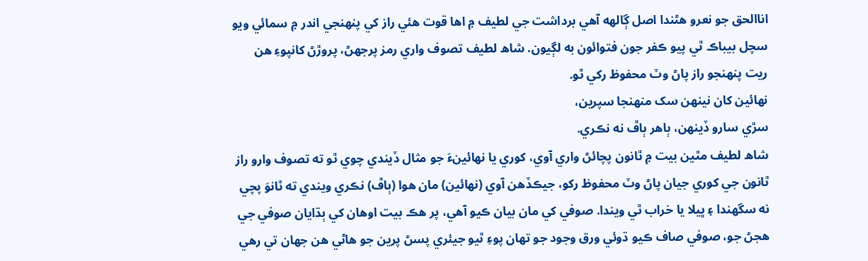اناالحق جو نعرو ھڻندا اصل ڳالهه آھي برداشت جي لطيف ۾ اھا قوت هئي راز کي پنهنجي اندر ۾ سمائي ويو سچل بيباڪ ٿي پيو ڪفر جون فتوائون به لڳيون. شاھ لطيف تصوف واري رمز پرجهڻ، پروڙڻ کانپوءِ ھن ريت پنھنجو راز پاڻ وٽ محفوظ رکي ٿو.
نھائين کان نينھن سک منھنجا سپرين،
سڙي سارو ڏينھن، ٻاھر ٻاڦ نه نڪري.
شاھ لطيف مٿين بيت ۾ ٿانون پچائڻ واري آوي، کوري يا نھائينءَ جو مثال ڏيندي چوي ٿو ته تصوف وارو راز ٿانون جي کوري جيان پاڻ وٽ محفوظ رکو، جيڪڏهن آوي (نھائين) مان ھوا (ٻاڦ) نڪري ويندي ته ٿانوَ پچي نه سگهندا ۽ ڀيلا يا خراب ٿي ويندا. صوفي کي مان بيان ڪيو آھي، پر ھڪ بيت اوھان کي ٻڌايان صوفي جي ھجڻ جو، صوفي صاف ڪيو ڌوئي ورق وجود جو تھان پوءِ ٿيو جيئري پسڻ پرين جو ھاڻي ھن جھان تي رھي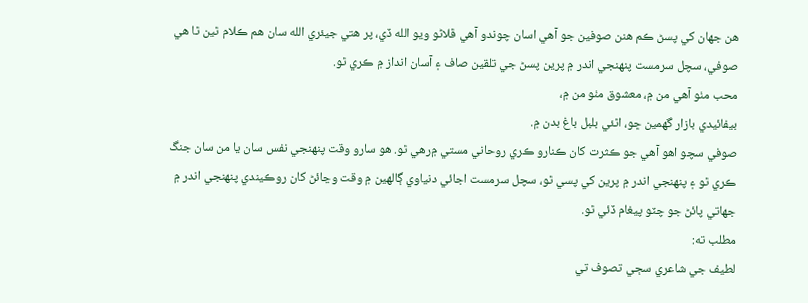ھن جھان کي پسڻ ڪم ھنن صوفين جو آھي اسان چوندو آھي ڦلاڻو ويو الله ڏي، پر ھتي جيئري الله سان ھم ڪلام ٿين ٿا ھي صوفي، سچل سرمست پنھنجي اندر ۾ پرين پسڻ جي تلقين صاف ۽ آسان انداز ۾ ڪري ٿو.
محب مٺو آھي من ۾، معشوق مٺو من ۾،
بيفائيدي بازار گهمين ڇو، اٿئي بلبل باغ بدن ۾.
صوفي سچو اھو آھي جو ڪثرت کان ڪنارو ڪري روحاني مستي ۾رھي ٿو. ھو سارو وقت پنهنجي نفس سان يا من سان جنگ ڪري ٿو ۽ پنھنجي اندر ۾ پرين کي پسي ٿو، سچل سرمست اجائي دنياوي ڳالھين ۾ وقت وڃائڻ کان روڪيندي پنھنجي اندر ۾ جهاتي پائڻ جو چٽو پيغام ڏئي ٿو.
مطلب ته:
لطيف جي شاعري سڄي تصوف تي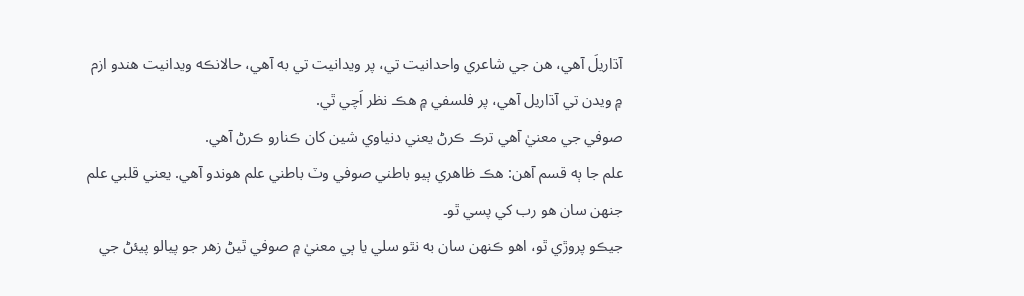آڌاريلَ آھي، ھن جي شاعري واحدانيت تي، پر ويدانيت تي به آھي، حالانڪه ويدانيت ھندو ازم ۾ ويدن تي آڌاريل آھي، پر فلسفي ۾ ھڪ نظر اَچي ٿي.
صوفي جي معنيٰ آھي ترڪ ڪرڻ يعني دنياوي شين کان ڪنارو ڪرڻ آھي.
علم جا ٻه قسم آھن: ھڪ ظاهري ٻيو باطني صوفي وٽ باطني علم ھوندو آھي. يعني قلبي علم جنهن سان ھو رب کي پسي ٿو۔
جيڪو پروڙي ٿو، اھو ڪنهن سان به نٿو سلي يا ٻي معنيٰ ۾ صوفي ٿيڻ زھر جو پيالو پيئڻ جي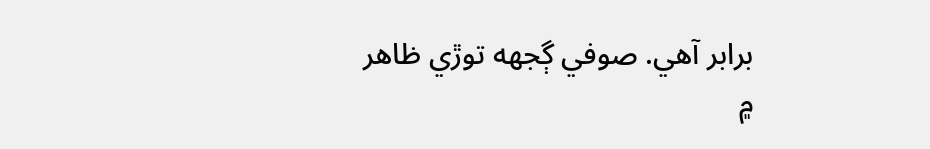برابر آھي. صوفي ڳجهه توڙي ظاهر ۾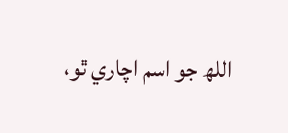اللھ جو اسم اچاري ٿو،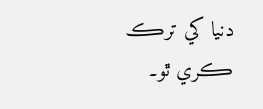دنيا کي ترڪ ڪري ٿو۔